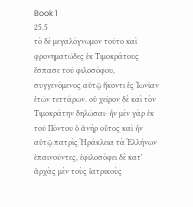Book 1
25.5
τὸ δὲ μεγαλόγνωμον τοῦτο καὶ φρονηματῶδες ἐκ Τιμοκράτους ἔσπασε τοῦ φιλοσόφου, συγγενόμενος αὐτῷ ἥκοντι ἐς Ἰωνίαν ἐτῶν τεττάρων. οὐ χεῖρον δὲ καὶ τὸν Τιμοκράτην δηλῶσαι· ἦν μὲν γὰρ ἐκ τοῦ Πόντου ὁ ἀνὴρ οὗτος καὶ ἦν αὐτῷ πατρὶς Ἡράκλεια τὰ Ἑλλήνων ἐπαινοῦντες, ἐφιλοσόφει δὲ κατʼ ἀρχὰς μὲν τοὺς ἰατρικοὺς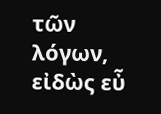τῶν λόγων, εἰδὼς εὖ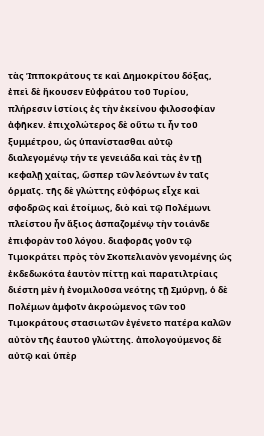τὰς Ἱπποκράτους τε καὶ Δημοκρίτου δόξας, ἐπεὶ δὲ ἤκουσεν Εὐφράτου τοῦ Τυρίου, πλήρεσιν ἱστίοις ἐς τὴν ἐκείνου φιλοσοφίαν ἀφῆκεν. ἐπιχολώτερος δὲ οὕτω τι ἦν τοῦ ξυμμέτρου, ὡς ὑπανίστασθαι αὐτῷ διαλεγομένῳ τήν τε γενειάδα καὶ τὰς ἐν τῇ κεφαλῇ χαίτας, ὥσπερ τῶν λεόντων ἐν ταῖς ὁρμαῖς. τῆς δὲ γλώττης εὐφόρως εἶχε καὶ σφοδρῶς καὶ ἑτοίμως, διὸ καὶ τῷ Πολέμωνι πλείστου ἦν ἄξιος ἀσπαζομένῳ τὴν τοιάνδε ἐπιφορὰν τοῦ λόγου. διαφορᾶς γοῦν τῷ Τιμοκράτει πρὸς τὸν Σκοπελιανὸν γενομένης ὡς ἐκδεδωκότα ἑαυτὸν πίττῃ καὶ παρατιλτρίαις διέστη μὲν ἡ ἐνομιλοῦσα νεότης τῇ Σμύρνῃ, ὁ δὲ Πολέμων ἀμφοῖν ἀκροώμενος τῶν τοῦ Τιμοκράτους στασιωτῶν ἐγένετο πατέρα καλῶν αὐτὸν τῆς ἑαυτοῦ γλώττης. ἀπολογούμενος δὲ αὐτῷ καὶ ὑπὲρ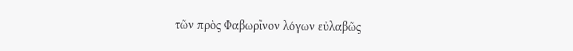τῶν πρὸς Φαβωρῖνον λόγων εὐλαβῶς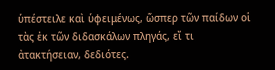ὑπέστειλε καὶ ὑφειμένως, ὥσπερ τῶν παίδων οἱ τὰς ἐκ τῶν διδασκάλων πληγάς, εἴ τι ἀτακτήσειαν, δεδιότες.